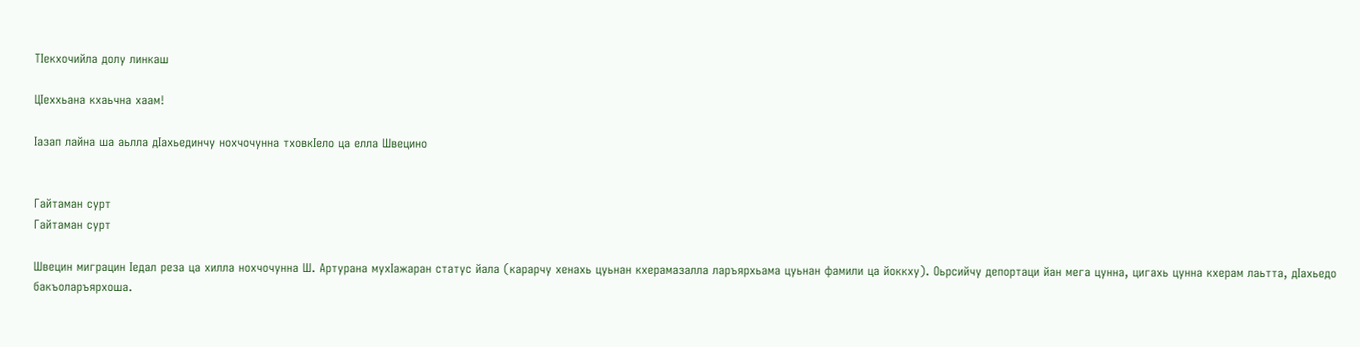ТIекхочийла долу линкаш

ЦIеххьана кхаьчна хаам!

Iазап лайна ша аьлла дIахьединчу нохчочунна тховкIело ца елла Швецино


Гайтаман сурт
Гайтаман сурт

Швецин миграцин Iедал реза ца хилла нохчочунна Ш. Артурана мухIажаран статус йала (карарчу хенахь цуьнан кхерамазалла ларъярхьама цуьнан фамили ца йоккху). Оьрсийчу депортаци йан мега цунна, цигахь цунна кхерам лаьтта, дIахьедо бакъоларъярхоша.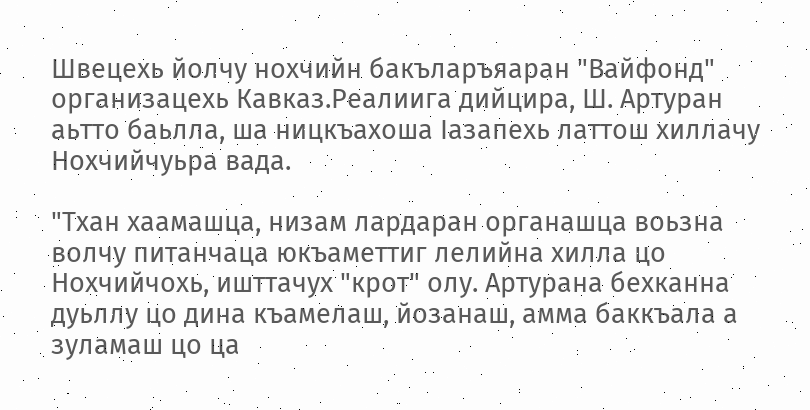Швецехь йолчу нохчийн бакъларъяаран "Вайфонд" организацехь Кавказ.Реалиига дийцира, Ш. Артуран аьтто баьлла, ша ницкъахоша Iазапехь латтош хиллачу Нохчийчуьра вада.

"Тхан хаамашца, низам лардаран органашца воьзна волчу питанчаца юкъаметтиг лелийна хилла цо Нохчийчохь, ишттачух "крот" олу. Артурана бехканна дуьллу цо дина къамелаш, йозанаш, амма баккъала а зуламаш цо ца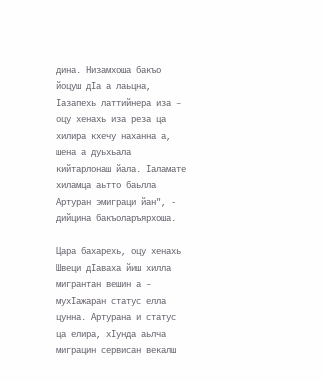дина. Низамхоша бакъо йоцуш дIа а лаьцна, Iазапехь латтийнера иза – оцу хенахь иза реза ца хилира кхечу наханна а, шена а дуьхьала кийтарлонаш йала. Iаламате хиламца аьтто баьлла Артуран эмиграци йан", - дийцина бакъоларъярхоша.

Цара бахарехь, оцу хенахь Швеци дIаваха йиш хилла мигрантан вешин а – мухIажаран статус елла цунна. Артурана и статус ца елира, хIунда аьлча миграцин сервисан векалш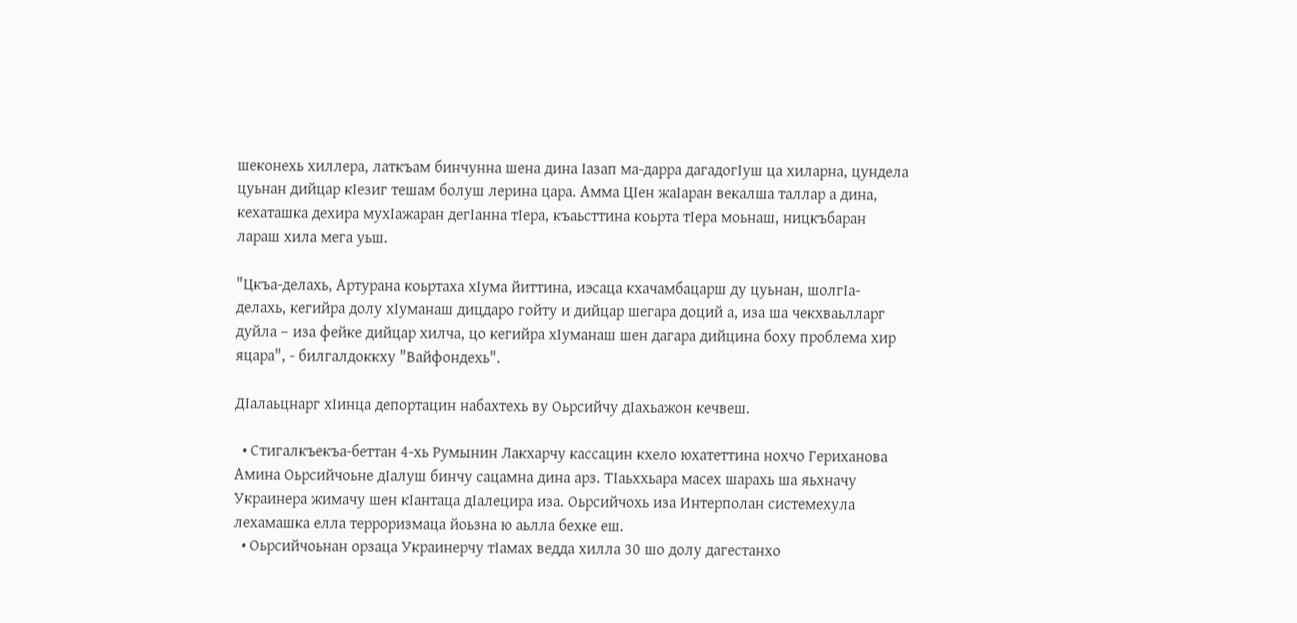шеконехь хиллера, латкъам бинчунна шена дина Iазап ма-дарра дагадогIуш ца хиларна, цундела цуьнан дийцар кIезиг тешам болуш лерина цара. Амма ЦIен жаIаран векалша таллар а дина, кехаташка дехира мухIажаран дегIанна тIера, къаьсттина коьрта тIера моьнаш, ницкъбаран лараш хила мега уьш.

"Цкъа-делахь, Артурана коьртаха хIума йиттина, иэсаца кхачамбацарш ду цуьнан, шолгIа-делахь, кегийра долу хIуманаш дицдаро гойту и дийцар шегара доций а, иза ша чекхваьлларг дуйла – иза фейке дийцар хилча, цо кегийра хIуманаш шен дагара дийцина боху проблема хир яцара", - билгалдоккху "Вайфондехь".

ДIалаьцнарг хIинца депортацин набахтехь ву Оьрсийчу дIахьажон кечвеш.

  • Стигалкъекъа-беттан 4-хь Румынин Лакхарчу кассацин кхело юхатеттина нохчо Гериханова Амина Оьрсийчоьне дIалуш бинчу сацамна дина арз. ТIаьххьара масех шарахь ша яьхначу Украинера жимачу шен кIантаца дIалецира иза. Оьрсийчохь иза Интерполан системехула лехамашка елла терроризмаца йоьзна ю аьлла бехке еш.
  • Оьрсийчоьнан орзаца Украинерчу тIамах ведда хилла 30 шо долу дагестанхо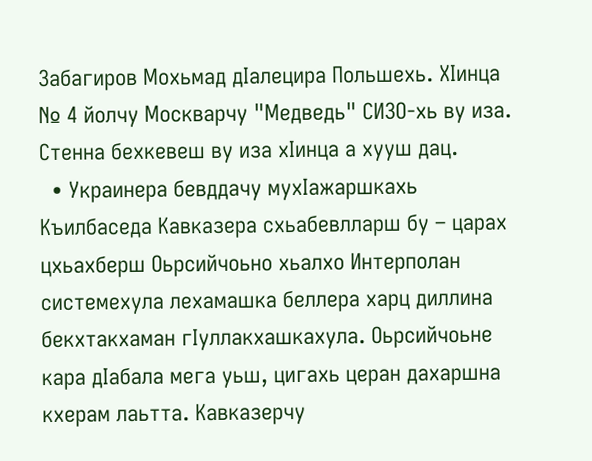Забагиров Мохьмад дIалецира Польшехь. ХIинца № 4 йолчу Москварчу "Медведь" СИЗО-хь ву иза. Стенна бехкевеш ву иза хIинца а хууш дац.
  • Украинера бевддачу мухIажаршкахь Къилбаседа Кавказера схьабевлларш бу – царах цхьахберш Оьрсийчоьно хьалхо Интерполан системехула лехамашка беллера харц диллина бекхтакхаман гIуллакхашкахула. Оьрсийчоьне кара дIабала мега уьш, цигахь церан дахаршна кхерам лаьтта. Кавказерчу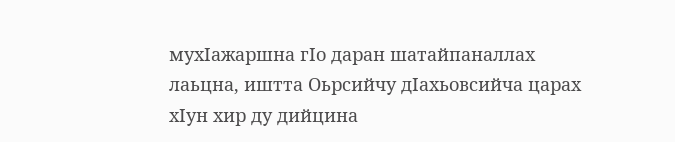мухIажаршна гIо даран шатайпаналлах лаьцна, иштта Оьрсийчу дIахьовсийча царах хIун хир ду дийцина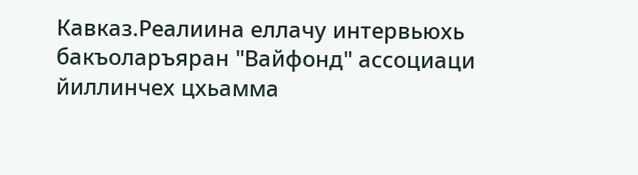Кавказ.Реалиина еллачу интервьюхь бакъоларъяран "Вайфонд" ассоциаци йиллинчех цхьамма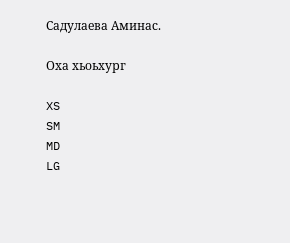Садулаева Аминас.

Оха хьоьхург

XS
SM
MD
LG